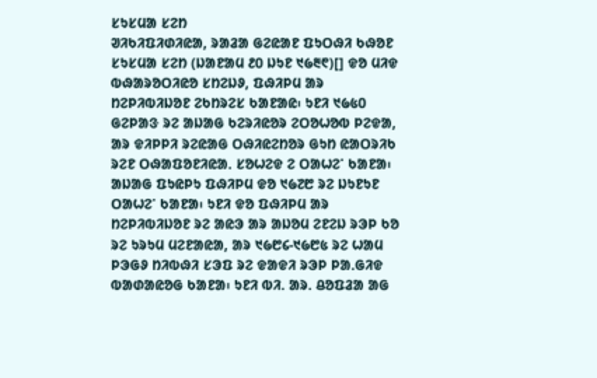ᱥᱩᱥᱢᱟ ᱥᱮᱴ
ᱣᱤᱠᱤᱯᱤᱰᱤᱭᱟ, ᱨᱟᱲᱟ ᱜᱮᱭᱟᱱ ᱯᱩᱛᱷᱤ ᱠᱷᱚᱱ
ᱥᱩᱥᱢᱟ ᱥᱮᱴ (ᱡᱟᱱᱟᱢ ᱒᱐ ᱡᱩᱱ ᱑᱙᱓᱖)[] ᱫᱚ ᱢᱤᱫ ᱵᱷᱟᱨᱚᱛᱤᱭᱚ ᱥᱴᱮᱡᱽ, ᱯᱷᱤᱞᱢ ᱟᱨ ᱴᱮᱞᱤᱵᱤᱡᱚᱱ ᱮᱠᱴᱨᱮᱥ ᱠᱟᱱᱟᱭ᱾ ᱩᱱᱤ ᱑᱙᱕᱐ ᱜᱮᱞᱟᱝ ᱨᱮ ᱟᱡᱟᱜ ᱠᱮᱨᱤᱭᱚᱨ ᱮᱛᱚᱦᱚᱵ ᱞᱮᱫᱟ, ᱟᱨ ᱫᱤᱞᱞᱤ ᱨᱮᱭᱟᱜ ᱛᱷᱤᱭᱮᱴᱚᱨ ᱜᱩᱴ ᱭᱟᱛᱨᱤᱠ ᱨᱮᱱ ᱛᱷᱟᱯᱚᱱᱤᱭᱟᱹ ᱥᱚᱦᱮᱫ ᱮ ᱛᱟᱦᱮᱸ ᱠᱟᱱᱟ᱾ ᱟᱡᱟᱜ ᱯᱩᱭᱞᱩ ᱯᱷᱤᱞᱢ ᱫᱚ ᱑᱙᱗᱘ ᱨᱮ ᱡᱩᱱᱩᱱ ᱛᱟᱦᱮᱸ ᱠᱟᱱᱟ᱾ ᱩᱱᱤ ᱫᱚ ᱯᱷᱤᱞᱢ ᱟᱨ ᱴᱮᱞᱤᱵᱤᱡᱚᱱ ᱨᱮ ᱟᱭᱳ ᱟᱨ ᱟᱡᱚᱢ ᱮᱱᱮᱡ ᱨᱳᱞ ᱠᱚ ᱨᱮ ᱩᱨᱩᱢ ᱢᱮᱱᱟᱭᱟ, ᱟᱨ ᱑᱙᱘᱔-᱑᱙᱘᱕ ᱨᱮ ᱦᱟᱢ ᱞᱳᱜᱽ ᱴᱤᱵᱷᱤ ᱥᱳᱯ ᱨᱮ ᱫᱟᱫᱤ ᱨᱳᱞ ᱞᱟᱹᱜᱤᱫ ᱵᱟᱰᱟᱭᱚᱜ ᱠᱟᱱᱟ᱾ ᱩᱱᱤ ᱵᱤ. ᱟᱨ. ᱪᱚᱯᱲᱟ ᱟᱜ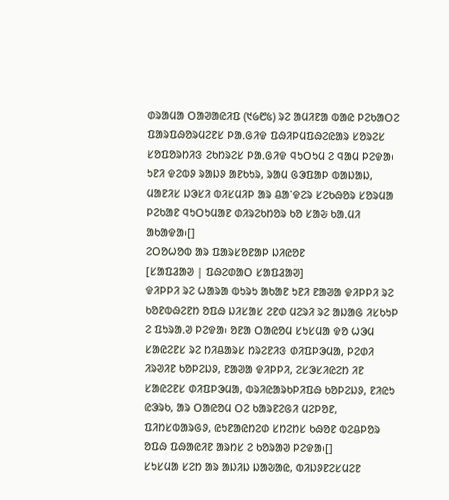ᱰᱨᱟᱢᱟ ᱛᱟᱣᱟᱭᱤᱯ (᱑᱙᱘᱕) ᱨᱮ ᱟᱢᱤᱱᱟ ᱵᱟᱭ ᱞᱮᱠᱟᱛᱮ ᱯᱟᱨᱯᱷᱚᱨᱢᱮᱱᱥ ᱞᱟᱹᱜᱤᱫ ᱯᱷᱤᱞᱢᱯᱷᱮᱭᱟᱨ ᱥᱚᱨᱮᱥ ᱥᱚᱯᱚᱨᱴᱤᱝ ᱮᱠᱴᱨᱮᱥ ᱞᱟᱹᱜᱤᱫ ᱧᱩᱛᱩᱢ ᱮ ᱧᱟᱢ ᱞᱮᱫᱟ᱾ ᱩᱱᱤ ᱫᱮᱵᱽ ᱨᱟᱡᱽ ᱟᱱᱠᱩᱨ, ᱨᱟᱢ ᱜᱳᱯᱟᱞ ᱵᱟᱡᱟᱡ, ᱢᱟᱱᱤᱥ ᱡᱳᱥᱤ ᱵᱤᱥᱢᱤᱞ ᱟᱨ ᱪᱟᱸᱫᱮᱨ ᱥᱮᱠᱷᱚᱨ ᱥᱚᱨᱢᱟ ᱞᱮᱠᱟᱱ ᱧᱩᱛᱩᱢᱟᱱ ᱰᱤᱨᱮᱠᱴᱚᱨ ᱠᱚ ᱥᱟᱶ ᱠᱟᱹᱢᱤ ᱟᱠᱟᱫᱟ᱾[]
ᱮᱛᱚᱦᱚᱵ ᱟᱨ ᱯᱟᱨᱥᱚᱱᱟᱞ ᱡᱤᱭᱚᱱ
[ᱥᱟᱯᱲᱟᱣ | ᱯᱷᱮᱰᱟᱛ ᱥᱟᱯᱲᱟᱣ]
ᱫᱤᱞᱞᱤ ᱨᱮ ᱦᱟᱨᱟ ᱵᱩᱨᱩ ᱟᱠᱟᱱ ᱩᱱᱤ ᱱᱟᱣᱟ ᱫᱤᱞᱞᱤ ᱨᱮ ᱠᱚᱱᱵᱷᱮᱱᱴ ᱚᱯᱷ ᱡᱤᱥᱟᱥ ᱮᱱᱰ ᱢᱮᱨᱤ ᱨᱮ ᱟᱡᱟᱜ ᱤᱥᱠᱩᱞ ᱮ ᱯᱩᱨᱟᱹᱣ ᱞᱮᱫᱟ᱾ ᱚᱱᱟ ᱛᱟᱭᱚᱢ ᱥᱩᱥᱢᱟ ᱫᱚ ᱦᱳᱢ ᱥᱟᱭᱮᱱᱥ ᱨᱮ ᱴᱤᱪᱟᱨᱥ ᱴᱨᱮᱱᱤᱝ ᱰᱤᱯᱞᱳᱢᱟ, ᱞᱮᱰᱤ ᱤᱨᱣᱤᱱ ᱠᱚᱞᱮᱡᱽ, ᱱᱟᱣᱟ ᱫᱤᱞᱞᱤ, ᱮᱥᱳᱥᱤᱭᱮᱴ ᱤᱱ ᱥᱟᱭᱮᱱᱥ ᱰᱤᱯᱞᱳᱢᱟ, ᱵᱨᱤᱭᱟᱨᱠᱞᱤᱯᱷ ᱠᱚᱞᱮᱡᱽ, ᱱᱤᱭᱩ ᱭᱳᱨᱠ, ᱟᱨ ᱛᱟᱭᱚᱢ ᱛᱮ ᱠᱟᱨᱱᱮᱜᱤ ᱢᱮᱞᱚᱱ, ᱯᱤᱴᱥᱵᱟᱨᱜᱽ, ᱭᱩᱱᱟᱭᱴᱮᱰ ᱥᱴᱮᱴᱥ ᱠᱷᱚᱱ ᱵᱮᱪᱞᱚᱨ ᱚᱯᱷ ᱯᱷᱟᱭᱤᱱ ᱟᱨᱴᱥ ᱮ ᱠᱚᱨᱟᱣ ᱞᱮᱫᱟ᱾[]
ᱥᱩᱥᱢᱟ ᱥᱮᱴ ᱟᱨ ᱟᱡᱤᱡ ᱡᱟᱶᱟᱭ, ᱵᱤᱡᱽᱱᱮᱥᱢᱮᱱ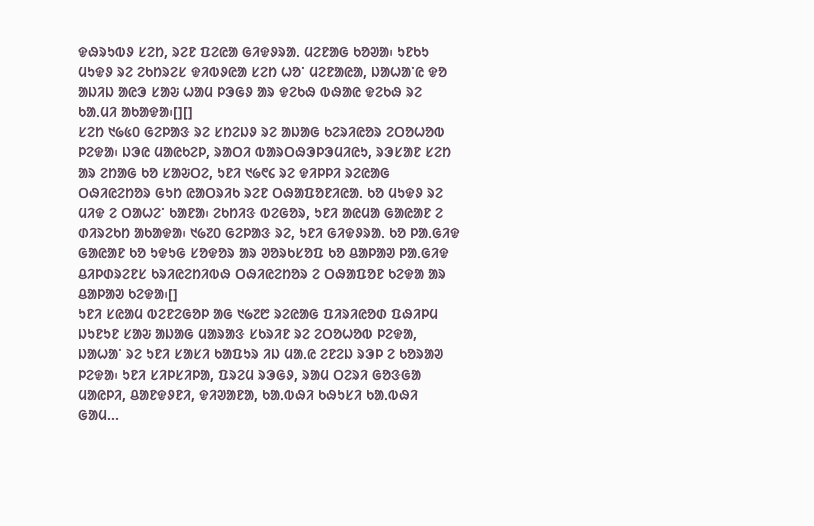ᱫᱷᱨᱩᱵᱽ ᱥᱮᱴ, ᱨᱮᱱ ᱯᱮᱭᱟ ᱜᱤᱫᱽᱨᱟᱹ ᱢᱮᱱᱟᱜ ᱠᱚᱣᱟ᱾ ᱩᱱᱠᱩ ᱢᱩᱫᱽ ᱨᱮ ᱮᱠᱴᱨᱮᱥ ᱫᱤᱵᱽᱭᱟ ᱥᱮᱴ ᱦᱚᱸ ᱢᱮᱱᱟᱭᱟ, ᱡᱟᱦᱟᱸᱭ ᱫᱚ ᱟᱡᱤᱡ ᱟᱭᱳ ᱥᱟᱶ ᱦᱟᱢ ᱞᱳᱜᱽ ᱟᱨ ᱫᱮᱠᱷ ᱵᱷᱟᱭ ᱫᱮᱠᱷ ᱨᱮ ᱠᱟᱹᱢᱤ ᱟᱠᱟᱫᱟ᱾[][]
ᱥᱮᱴ ᱑᱙᱕᱐ ᱜᱮᱞᱟᱝ ᱨᱮ ᱥᱴᱮᱡᱽ ᱨᱮ ᱟᱡᱟᱜ ᱠᱮᱨᱤᱭᱚᱨ ᱮᱛᱚᱦᱚᱵ ᱞᱮᱫᱟ᱾ ᱡᱳᱭ ᱢᱟᱭᱠᱮᱞ, ᱨᱟᱛᱤ ᱵᱟᱨᱛᱷᱳᱞᱳᱢᱤᱭᱩ, ᱨᱳᱥᱟᱱ ᱥᱮᱴ ᱟᱨ ᱮᱴᱟᱜ ᱠᱚ ᱥᱟᱶᱛᱮ, ᱩᱱᱤ ᱑᱙᱖᱔ ᱨᱮ ᱫᱤᱞᱞᱤ ᱨᱮᱭᱟᱜ ᱛᱷᱤᱭᱮᱴᱚᱨ ᱜᱩᱴ ᱭᱟᱛᱨᱤᱠ ᱨᱮᱱ ᱛᱷᱟᱯᱚᱱᱤᱭᱟᱹ ᱠᱚ ᱢᱩᱫᱽ ᱨᱮ ᱢᱤᱫ ᱮ ᱛᱟᱦᱮᱸ ᱠᱟᱱᱟ᱾ ᱮᱠᱴᱤᱝ ᱵᱮᱜᱚᱨ, ᱩᱱᱤ ᱟᱭᱢᱟ ᱜᱟᱭᱟᱱ ᱮ ᱰᱤᱨᱮᱠᱴ ᱟᱠᱟᱫᱟ᱾ ᱑᱙᱗᱐ ᱜᱮᱞᱟᱝ ᱨᱮ, ᱩᱱᱤ ᱜᱤᱫᱽᱨᱟᱹ ᱠᱚ ᱞᱟᱹᱜᱤᱫ ᱜᱟᱭᱟᱱ ᱠᱚ ᱩᱫᱩᱜ ᱥᱚᱫᱚᱨ ᱟᱨ ᱣᱚᱨᱠᱥᱚᱯ ᱠᱚ ᱪᱟᱞᱟᱣ ᱞᱟᱹᱜᱤᱫ ᱪᱤᱞᱰᱨᱮᱱᱥ ᱠᱨᱤᱭᱮᱴᱤᱵᱷ ᱛᱷᱤᱭᱮᱴᱚᱨ ᱮ ᱛᱷᱟᱯᱚᱱ ᱠᱮᱫᱟ ᱟᱨ ᱪᱟᱞᱟᱣ ᱠᱮᱫᱟ᱾[]
ᱩᱱᱤ ᱥᱭᱟᱢ ᱵᱮᱱᱮᱜᱚᱞ ᱟᱜ ᱑᱙᱗᱘ ᱨᱮᱭᱟᱜ ᱯᱤᱨᱤᱭᱚᱰ ᱯᱷᱤᱞᱢ ᱡᱩᱱᱩᱱ ᱥᱟᱶ ᱟᱡᱟᱜ ᱢᱟᱨᱟᱝ ᱥᱠᱨᱤᱱ ᱨᱮ ᱮᱛᱚᱦᱚᱵ ᱞᱮᱫᱟ, ᱡᱟᱦᱟᱸ ᱨᱮ ᱩᱱᱤ ᱥᱟᱥᱤ ᱠᱟᱯᱩᱨ ᱤᱡ ᱢᱟᱹᱭ ᱮᱱᱮᱡ ᱨᱳᱞ ᱮ ᱠᱚᱨᱟᱣ ᱞᱮᱫᱟ᱾ ᱩᱱᱤ ᱥᱤᱞᱥᱤᱞᱟ, ᱯᱨᱮᱢ ᱨᱳᱜᱽ, ᱨᱟᱢ ᱛᱮᱨᱤ ᱜᱚᱝᱜᱟ ᱢᱟᱭᱞᱤ, ᱪᱟᱱᱫᱽᱱᱤ, ᱫᱤᱣᱟᱱᱟ, ᱠᱟᱹᱵᱷᱤ ᱠᱷᱩᱥᱤ ᱠᱟᱹᱵᱷᱤ ᱜᱟᱢ...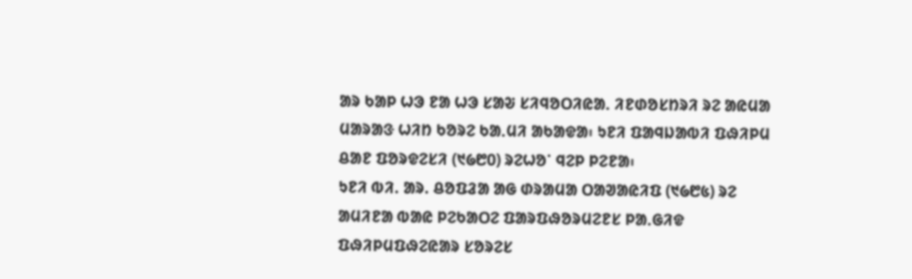ᱟᱨ ᱠᱟᱞ ᱦᱳ ᱱᱟ ᱦᱳ ᱥᱟᱶ ᱥᱤᱧᱚᱛᱤᱭᱟᱹ ᱤᱱᱰᱚᱥᱴᱨᱤ ᱨᱮ ᱟᱭᱢᱟ ᱢᱟᱨᱟᱝ ᱦᱤᱴ ᱠᱚᱨᱮ ᱠᱟᱹᱢᱤ ᱟᱠᱟᱫᱟ᱾ ᱩᱱᱤ ᱯᱟᱧᱡᱟᱵᱤ ᱯᱷᱤᱞᱢ ᱪᱟᱱ ᱯᱚᱨᱫᱮᱥᱤ (᱑᱙᱘᱐) ᱨᱮᱦᱚᱸ ᱧᱮᱞ ᱞᱮᱱᱟ᱾
ᱩᱱᱤ ᱵᱤ. ᱟᱨ. ᱪᱚᱯᱲᱟ ᱟᱜ ᱰᱨᱟᱢᱟ ᱛᱟᱣᱟᱭᱤᱯ (᱑᱙᱘᱕) ᱨᱮ ᱟᱢᱤᱱᱟ ᱵᱟᱭ ᱞᱮᱠᱟᱛᱮ ᱯᱟᱨᱯᱷᱚᱨᱢᱮᱱᱥ ᱞᱟᱹᱜᱤᱫ ᱯᱷᱤᱞᱢᱯᱷᱮᱭᱟᱨ ᱥᱚᱨᱮᱥ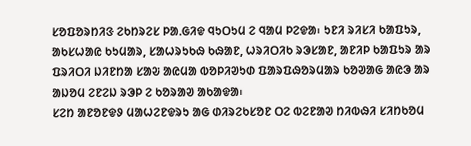ᱥᱚᱯᱚᱨᱴᱤᱝ ᱮᱠᱴᱨᱮᱥ ᱞᱟᱹᱜᱤᱫ ᱧᱩᱛᱩᱢ ᱮ ᱧᱟᱢ ᱞᱮᱫᱟ᱾ ᱩᱱᱤ ᱨᱤᱥᱤ ᱠᱟᱯᱩᱨ, ᱟᱠᱥᱦᱟᱭ ᱠᱩᱢᱟᱨ, ᱥᱟᱦᱨᱩᱠᱷ ᱠᱷᱟᱱ, ᱦᱨᱤᱛᱤᱠ ᱨᱳᱥᱟᱱ, ᱟᱱᱤᱞ ᱠᱟᱯᱩᱨ ᱟᱨ ᱯᱨᱤᱛᱤ ᱡᱤᱱᱴᱟ ᱥᱟᱶ ᱟᱭᱢᱟ ᱵᱚᱞᱤᱣᱩᱰ ᱯᱟᱨᱯᱷᱚᱨᱢᱟᱨ ᱠᱚᱣᱟᱜ ᱟᱭᱳ ᱟᱨ ᱟᱡᱚᱢ ᱮᱱᱮᱡ ᱨᱳᱞ ᱮ ᱠᱚᱨᱟᱣ ᱟᱠᱟᱫᱟ᱾
ᱥᱮᱴ ᱟᱱᱚᱱᱫᱽ ᱢᱟᱦᱮᱱᱫᱨᱩ ᱟᱜ ᱰᱤᱨᱮᱠᱥᱚᱱ ᱛᱮ ᱵᱮᱱᱟᱣ ᱴᱤᱵᱷᱤ ᱥᱤᱴᱠᱚᱢ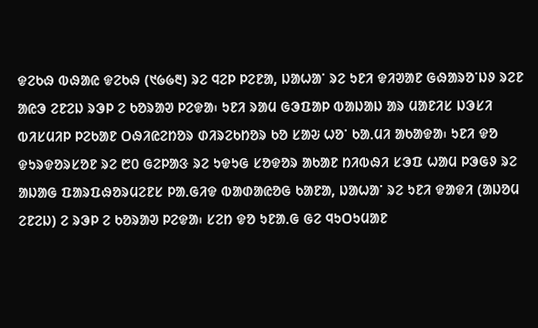ᱫᱮᱠᱷ ᱵᱷᱟᱭ ᱫᱮᱠᱷ (᱑᱙᱙᱓) ᱨᱮ ᱧᱮᱞ ᱞᱮᱱᱟ, ᱡᱟᱦᱟᱸ ᱨᱮ ᱩᱱᱤ ᱫᱤᱣᱟᱱ ᱜᱷᱟᱨᱚᱸᱡᱽ ᱨᱮᱱ ᱟᱭᱳ ᱮᱱᱮᱡ ᱨᱳᱞ ᱮ ᱠᱚᱨᱟᱣ ᱞᱮᱫᱟ᱾ ᱩᱱᱤ ᱨᱟᱢ ᱜᱳᱯᱟᱞ ᱵᱟᱡᱟᱡ ᱟᱨ ᱢᱟᱱᱤᱥ ᱡᱳᱥᱤ ᱵᱤᱥᱢᱤᱞ ᱞᱮᱠᱟᱱ ᱛᱷᱤᱭᱮᱴᱚᱨ ᱰᱤᱨᱮᱠᱴᱚᱨ ᱠᱚ ᱥᱟᱶ ᱦᱚᱸ ᱠᱟᱹᱢᱤ ᱟᱠᱟᱫᱟ᱾ ᱩᱱᱤ ᱫᱚ ᱫᱩᱨᱫᱚᱨᱥᱚᱱ ᱨᱮ ᱘᱐ ᱜᱮᱞᱟᱝ ᱨᱮ ᱩᱫᱩᱜ ᱥᱚᱫᱚᱨ ᱟᱠᱟᱱ ᱴᱤᱵᱷᱤ ᱥᱳᱯ ᱦᱟᱢ ᱞᱳᱜᱽ ᱨᱮ ᱟᱡᱟᱜ ᱯᱟᱨᱯᱷᱚᱨᱢᱮᱱᱥ ᱞᱟᱹᱜᱤᱫ ᱵᱟᱰᱟᱭᱚᱜ ᱠᱟᱱᱟ, ᱡᱟᱦᱟᱸ ᱨᱮ ᱩᱱᱤ ᱫᱟᱫᱤ (ᱟᱡᱚᱢ ᱮᱱᱮᱡ) ᱮ ᱨᱳᱞ ᱮ ᱠᱚᱨᱟᱣ ᱞᱮᱫᱟ᱾ ᱥᱮᱴ ᱫᱚ ᱩᱱᱟᱹᱜ ᱜᱮ ᱧᱩᱛᱩᱢᱟᱱ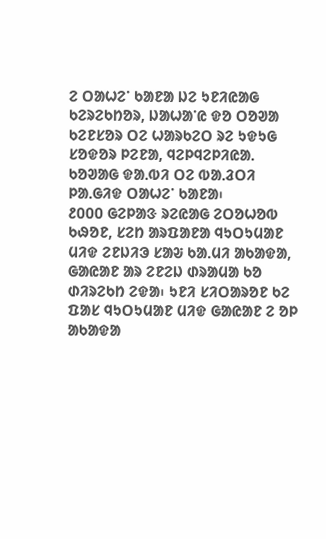ᱮ ᱛᱟᱦᱮᱸ ᱠᱟᱱᱟ ᱡᱮ ᱩᱱᱤᱭᱟᱜ ᱠᱮᱨᱮᱠᱴᱚᱨ, ᱡᱟᱦᱟᱸᱭ ᱫᱚ ᱛᱚᱣᱟ ᱠᱮᱱᱥᱚᱨ ᱛᱮ ᱦᱟᱨᱠᱮᱛ ᱨᱮ ᱩᱫᱩᱜ ᱥᱚᱫᱚᱨ ᱞᱮᱱᱟ, ᱧᱮᱞᱧᱮᱞᱤᱭᱟᱹ ᱠᱚᱣᱟᱜ ᱫᱟᱹᱵᱤ ᱛᱮ ᱵᱟᱹᱲᱛᱤ ᱞᱟᱹᱜᱤᱫ ᱛᱟᱦᱮᱸ ᱠᱟᱱᱟ᱾
᱒᱐᱐᱐ ᱜᱮᱞᱟᱝ ᱨᱮᱭᱟᱜ ᱮᱛᱚᱦᱚᱵ ᱠᱷᱚᱱ, ᱥᱮᱴ ᱟᱨᱯᱟᱱᱟ ᱧᱩᱛᱩᱢᱟᱱ ᱢᱤᱫ ᱮᱱᱡᱤᱳ ᱥᱟᱶ ᱠᱟᱹᱢᱤ ᱟᱠᱟᱫᱟ, ᱜᱟᱭᱟᱱ ᱟᱨ ᱮᱱᱮᱡ ᱰᱨᱟᱢᱟ ᱠᱚ ᱰᱤᱨᱮᱠᱴ ᱮᱫᱟ᱾ ᱩᱱᱤ ᱥᱤᱛᱟᱨᱚᱱ ᱠᱮ ᱯᱟᱥ ᱧᱩᱛᱩᱢᱟᱱ ᱢᱤᱫ ᱜᱟᱭᱟᱱ ᱮ ᱚᱞ ᱟᱠᱟᱫᱟ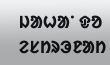ᱡᱟᱦᱟᱸ ᱫᱚ ᱮᱥᱴᱨᱳᱱᱟᱴ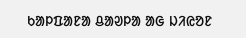ᱠᱟᱞᱯᱟᱱᱟ ᱪᱟᱣᱞᱟ ᱟᱜ ᱡᱤᱭᱚᱱ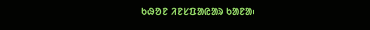ᱠᱷᱚᱱ ᱤᱱᱥᱯᱟᱭᱟᱨ ᱠᱟᱱᱟ᱾